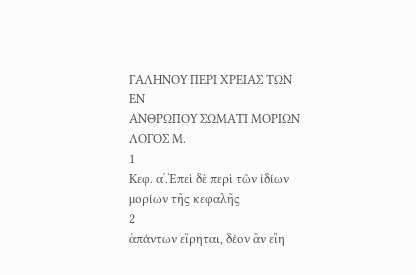ΓΑΛΗΝΟΥ ΠΕΡΙ ΧΡΕΙΑΣ ΤΩΝ ΕΝ
ΑΝΘΡΩΠΟΥ ΣΩΜΑΤΙ ΜΟΡΙΩΝ
ΛΟΓΟΣ Μ.
1
Κεφ. αʹ.Ἐπεὶ δὲ περὶ τῶν ἰδίων μορίων τῆς κεφαλῆς
2
ἁπάντων εἴρηται, δέον ἂν εἴη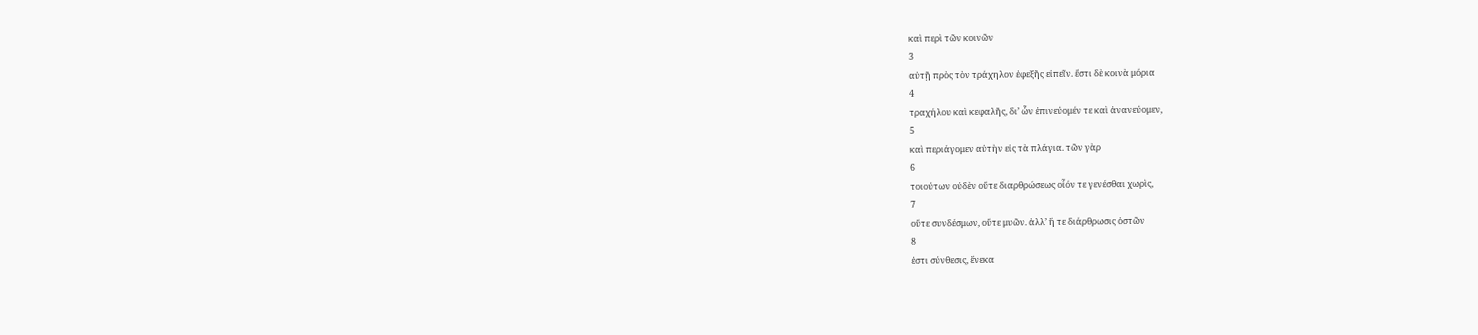καὶ περὶ τῶν κοινῶν
3
αὐτῇ πρὸς τὸν τράχηλον ἐφεξῆς εἰπεῖν. ἔστι δὲ κοινὰ μόρια
4
τραχήλου καὶ κεφαλῆς, δι’ ὧν ἐπινεύομέν τε καὶ ἀνανεύομεν,
5
καὶ περιάγομεν αὐτὴν εἰς τὰ πλάγια. τῶν γὰρ
6
τοιούτων οὐδὲν οὔτε διαρθρώσεως οἷόν τε γενέσθαι χωρὶς,
7
οὔτε συνδέσμων, οὔτε μυῶν. ἀλλ’ ἥ τε διάρθρωσις ὀστῶν
8
ἐστι σύνθεσις, ἕνεκα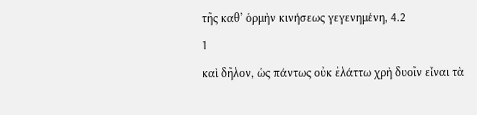τῆς καθ’ ὁρμὴν κινήσεως γεγενημένη, 4.2
1
καὶ δῆλον, ὡς πάντως οὐκ ἐλάττω χρὴ δυοῖν εἶναι τὰ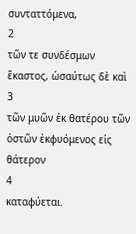συνταττόμενα,
2
τῶν τε συνδέσμων ἕκαστος, ὡσαύτως δὲ καὶ
3
τῶν μυῶν ἐκ θατέρου τῶν ὀστῶν ἐκφυόμενος εἰς θάτερον
4
καταφύεται.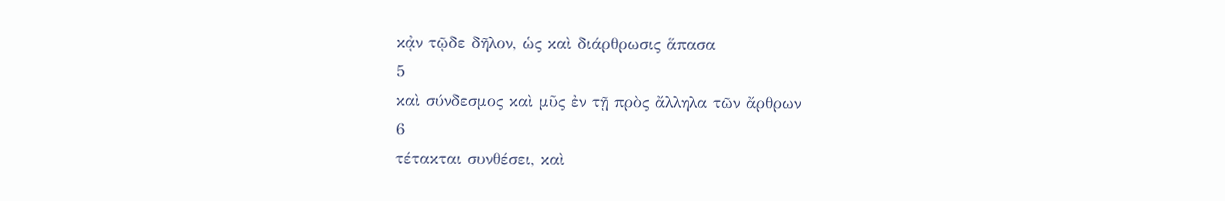κᾀν τῷδε δῆλον, ὡς καὶ διάρθρωσις ἅπασα
5
καὶ σύνδεσμος καὶ μῦς ἐν τῇ πρὸς ἄλληλα τῶν ἄρθρων
6
τέτακται συνθέσει, καὶ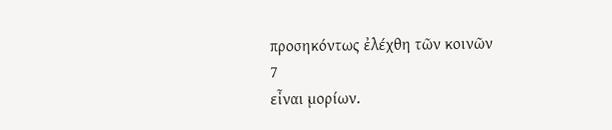προσηκόντως ἐλέχθη τῶν κοινῶν
7
εἶναι μορίων.